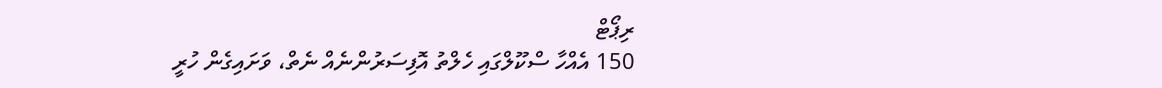ރިޕޯޓް
150 އެއްހާ ސްކޫލްގައި ހެލްތު އޮފިސަރުންނެއް ނެތް، ވަށައިގެން ހުރީ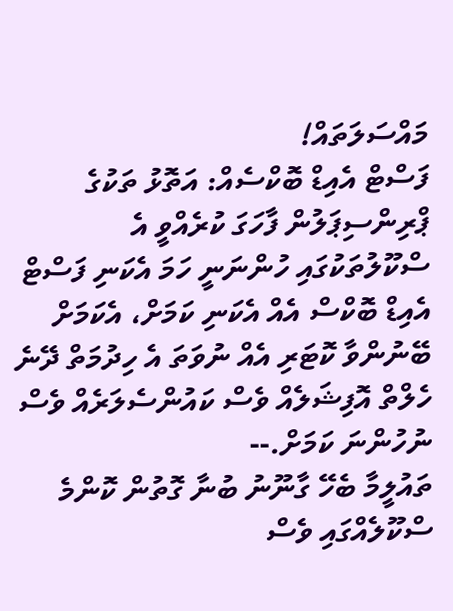މައްސަލަތައް!
ފަސްޓް އެއިޑް ބޮކްސެއް: އަތޮޅު ތަކުގެ ޕްރިންސިޕަލުން ފާހަގަ ކުރެއްވީ އެ ސްކޫލުތަކުގައި ހުންނަނީ ހަމަ އެކަނި ފަސްޓް އެއިޑް ބޮކްސް އެއް އެކަނި ކަމަށް، އެކަމަށް ބޭނުންވާ ކޮޓަރި އެއް ނުވަތަ އެ ހިދުމަތް ދޭނެ ހެލްތް އޮފިޝަލެއް ވެސް ކައުންސެލަރެއް ވެސް ނުހުންނަ ކަމަށް.--
ތައުލީމާ ބެހޭ ގާނޫނު ބުނާ ގޮތުން ކޮންމެ ސްކޫލެއްގައި ވެސް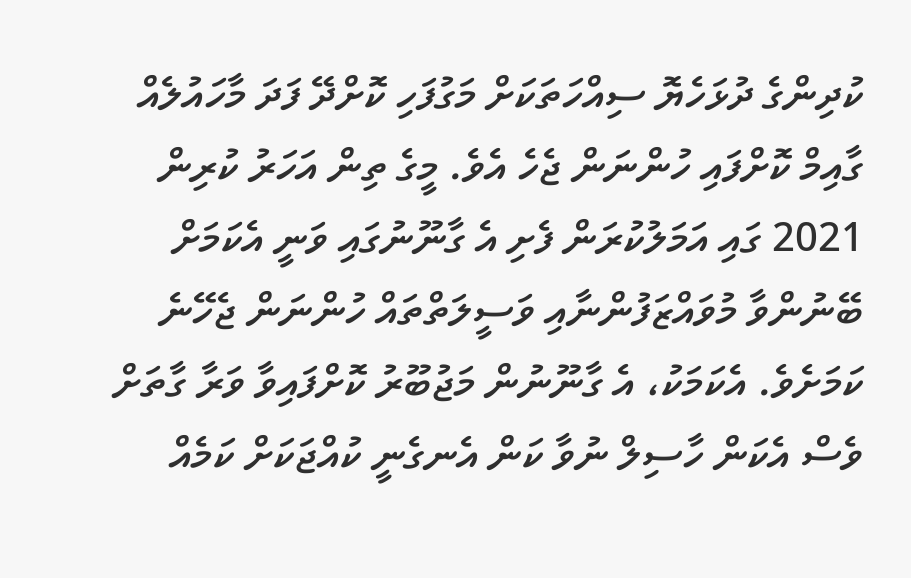ކުދިންގެ ދުޅަހެޔޮ ސިއްހަތަކަށް މަގުފަހި ކޮށްދޭ ފަދަ މާހައުލެއް ގާއިމް ކޮށްފައި ހުންނަން ޖެހެ އެވެ. މީގެ ތިން އަހަރު ކުރިން 2021 ގައި އަމަލުކުރަން ފެށި އެ ގާނޫނުގައި ވަނީ އެކަމަށް ބޭނުންވާ މުވައްޒަފުންނާއި ވަސީލަތްތައް ހުންނަން ޖެހޭނެ ކަމަށެވެ. އެކަމަކު، އެ ގާނޫނުން މަޖުބޫރު ކޮށްފައިވާ ވަރާ ގާތަށް ވެސް އެކަން ހާސިލް ނުވާ ކަން އެނގެނީ ކުއްޖަކަށް ކަމެއް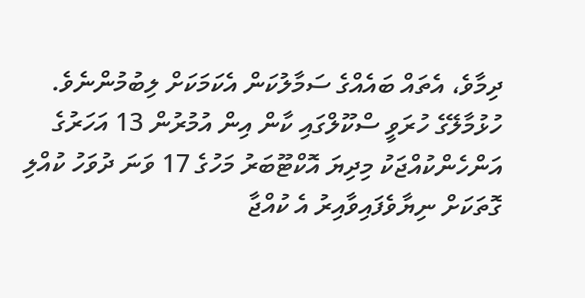ދިމާވެ، އެތައް ބައެއްގެ ސަމާލުކަން އެކަމަކަށް ލިބުމުންނެވެ.
ހުޅުމާލޭގެ ހުރަވީ ސްކޫލްގައި ކާން އިން އުމުރުން 13 އަހަރުގެ އަންހެންކުއްޖަކު މިދިޔަ އޮކްޓޫބަރު މަހުގެ 17 ވަނަ ދުވަހު ކުއްލި ގޮތަކަށް ނިޔާވެފައިވާއިރު އެ ކުއްޖާ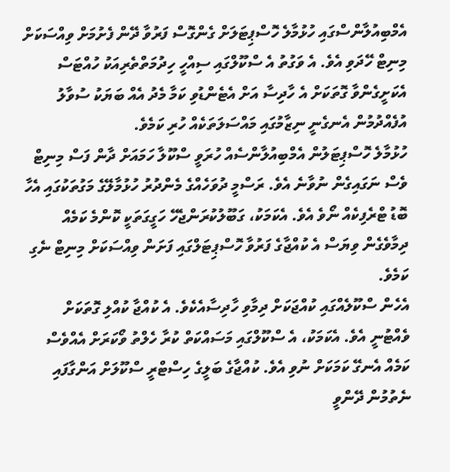އެމްބިއުލާންސްގައި ހުޅުމާލެ ހޮސްޕިޓަލަށް ގެންގޮސް ފަރުވާ ދޭން ފެށުމަށް ވިއްސަކަށް މިނިޓް ހޭދަވި އެވެ. އެ ވަގުތު އެ ސްކޫލްގައި ސިއްހީ ހިދުމަތްތެރިއަކު ހުއްޓަސް އެކަށީގެންވާ ގޮތަކަށް އެ ހާދިސާ އަށް އެޓެންޑުވި ކަމާ މެދު އެއް ބަޔަކު ސުވާލު އުފެއްދުމުން އެނގެނީ ނިޒާމުގައި މައްސަލަތަކެއް ހުރި ކަމެވެ.
ހުޅުމާލެ ހޮސްޕިޓަލުން އެމްބިއުލާންސެއް ހުރަވީ ސްކޫލާ ހަމައަށް ދާން ފަސް މިނިޓް ވެސް ނަގައިގެން ނުވާނެ އެވެ. ރަސްމީ ދުވަހެއްގެ މެންދުރު ހުޅުމާލޭގެ މަގުތަކުގައި އެހާ ބޮޑު ޓްރެފިކެއް ނޯވެ އެވެ. އެކަމަކު، ގަބޫލުކުރަންޖެހޭ ހަގީގަތަކީ ކޮންމެ ކަމެއް ދިމާވެގެން ވިޔަސް އެ ކުއްޖާގެ ފަރުވާ ހޮސްޕިޓަލްގައި ފަށަން ވިއްސަކަށް މިނިޓް ނެގި ކަމެވެ.
އެހެން ސްކޫލެއްގައި ކުއްޖަކަށް ދިމާވި ހާދިސާއެކެވެ. އެ ކުއްޖާ ކުއްލި ގޮތަކަށް ވެއްޓުނީ އެވެ. އެކަމަކު، އެ ސްކޫލްގައި މަސައްކަތް ކުރާ ހެލްތު ވޯކަރަށް އެއްވެސް ކަމެއް އެނގޭ ކަމަކަށް ނުވި އެވެ. ކުއްޖާގެ ބަލީގެ ހިސްޓްރީ ސްކޫލަށް އަންގާފައި ނެތުމުން ދޭންވީ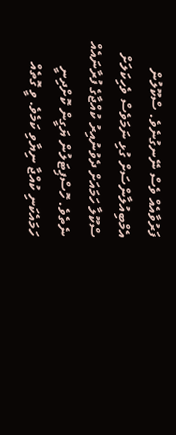ފަރުވާއެއް ވެސް ނޭނގުނެވެ. ސްކޫލުން އެމްބިއުލާންސަށް ގުޅި ނަމަވެސް ވެހިކަލަށް ސްކޫލާ ހަމައަށް ދެވުނުއިރު ކުއްޖާގެ ފުރާނައެއް ނެތެވެ. ހޮސްޕިޓަލުން ޔަގީން ކޮށްދިނީ ހަމައެކަނި ކުއްޖާ ނިޔާވި ކަމެވެ. ވީ ގޮތެއް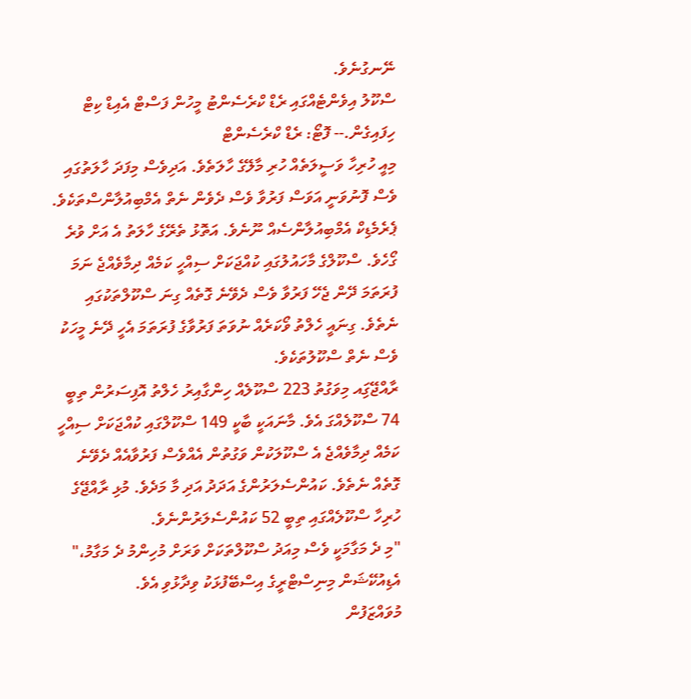ނޭނގުނެވެ.
ސްކޫލު އިވެންޓެއްގައި ރެޑް ކްރެސެންޓު މީހުން ފަސްޓް އެއިޑް ކިޓް ހިފައިގެން.-- ފޮޓޯ: ރެޑް ކްރެސެންޓް
މިއީ ހުރިހާ ވަސީލަތެއް ހުރި މާލޭގެ ހާލަތެވެ. އަދިވެސް މިފަދަ ހާލަތުގައި ވެސް ފޮނުވަނީ އަވަސް ފަރުވާ ވެސް ދެވެން ނެތް އެމްބިއުލާންސްތަކެވެ. ޕެރެމެޑިކް އެމްބިއުލާންސެއް ނޫނެވެ. އަތޮޅު ތެރޭގެ ހާލަތު އެ އަށް ވުރެ ގޯހެވެ. ސްކޫލްގެ މާހައުލުގައި ކުއްޖަކަށް ސިއްހީ ކަމެއް ދިމާވެއްޖެ ނަމަ ފުރަތަމަ ދޭން ޖެހޭ ފަރުވާ ވެސް ދެވޭނެ ގޮތެއް ގިނަ ސްކޫލްތަކުގައި ނެތެވެ. ގިނައީ ހެލްތު ވޯކަރެއް ނުވަތަ ފަރުވާގެ ފުރަތަމަ އެހީ ދޭނެ މީހަކު ވެސް ނެތް ސްކޫލުތަކެވެ.
ރާއްޖޭގަިއ މިވަގުތު 223 ސްކޫލެއް ހިންގާއިރު ހެލްތު އޮފިސަރުން ތިބީ 74 ސްކޫލެއްގަ އެވެ. މާނައަކީ ބާކީ 149 ސްކޫލްގައި ކުއްޖަކަށް ސިއްހީ ކަމެއް ދިމާވެއްޖެ އެ ސްކޫލަކުން ވަގުތުން އެއްވެސް ފަރުވާއެއް ދެވޭނެ ގޮތެއް ނެތެވެ. ކައުންސެލަރުންގެ އަދަދު އަދި މާ މަދެވެ. މުޅި ރާއްޖޭގެ ހުރިހާ ސްކޫލެއްގައި ތިބީ 52 ކައުންސެލަރުންނެވެ.
"މި ދެ މަގާމަކީ ވެސް މިއަދު ސްކޫލްތަކަށް ވަރަށް މުހިންމު ދެ މަގާމު،" އެޑިއުކޭޝަން މިނިސްޓްރީގެ އިސްބޭފުޅަކު ވިދާޅުވި އެވެ.
މުވައްޒަފުން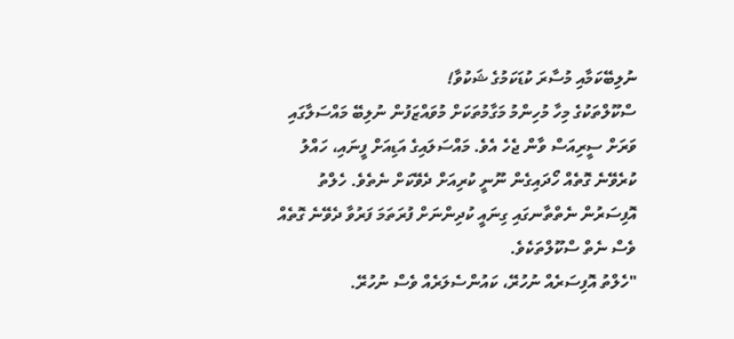ނުލިބޭކަމާއި މުސާރަ ކުޑަކަމުގެ ޝަކުވާ!
ސްކޫލްތަކުގެ މިހާ މުހިންމު މަގާމުތަކަށް މުވައްޒަފުން ނުލިބޭ މައްސަލާގައި ވަރަށް ސީރިއަސް ވާން ޖެހެ އެވެ. މައްސަލައިގެ އަޑިއަށް ފީނައި، ހައްލު ކުރެވޭނެ ގޮތެއް ހޯދައިގެން ނޫނީ ކުރިއަށް ދެވޭކަށް ނެތެވެ. ހެލްތު އޮފިސަރުން ނެތްތާނގައި ގިނައީ ކުދިންނަށް ފުރަތަމަ ފަރުވާ ދެވޭނެ ގޮތެއް ވެސް ނެތް ސްކޫލްތަކެވެ.
"ހެލްތު އޮފިސަރެއް ނުހުރޭ، ކައުންސެލަރެއް ވެސް ނުހުރޭ.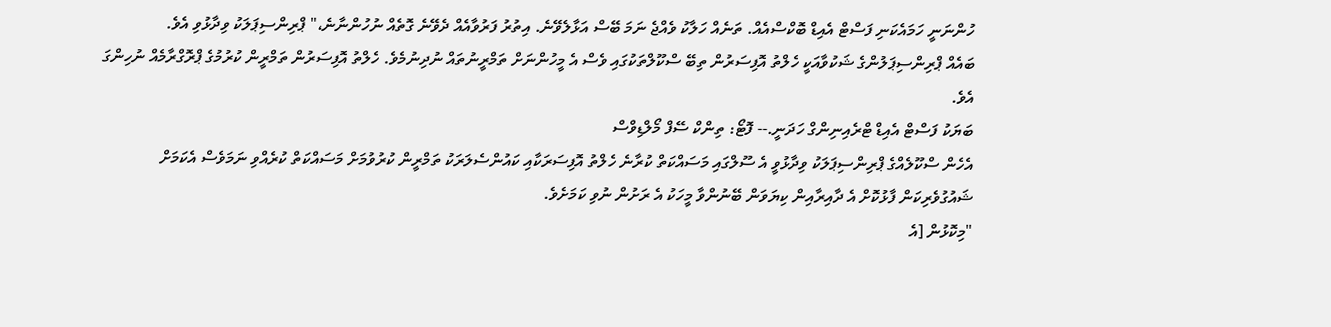ހުންނަނީ ހަމައެކަނި ފަސްޓް އެއިޑް ބޮކްސްއެއް. ތަނެއް ހަލާކު ވެއްޖެ ނަމަ ބޭސް އަޅާލެވޭނެ. އިތުރު ފަރުވާއެއް ދެވޭނެ ގޮތެއް ނުހުންނާނެ،" ޕްރިންސިޕަލަކު ވިދާޅުވި އެވެ.
ބައެއް ޕްރިންސިޕަލުންގެ ޝަކުވާއަކީ ހެލްތު އޮފިސަރުން ތިބޭ ސްކޫލްތަކުގައި ވެސް އެ މީހުންނަށް ތަމްރީނުތައް ނުދިނުމެވެ. ހެލްތު އޮފިސަރުން ތަމްރީން ކުރުމުގެ ޕްރޮގްރާމެއް ނުހިންގަ އެވެ.
ބަޔަކު ފަސްޓް އެއިޑް ޓްރެއިނިންގް ހަދަނީ.-- ފޮޓޯ: ތިންކް ސޭފް މޯލްޑިވްސް
އެހެން ސްކޫލެއްގެ ޕްރިންސިޕަލަކު ވިދާޅުވީ އެ ސޫލްގައި މަސައްކަތް ކުރާނެ ހެލްތު އޮފިސަރަކާއި ކައުންސެލަރަކު ތަމްރީން ކުރުވުމަށް މަސައްކަތް ކުރެއްވި ނަމަވެސް އެކަމަށް ޝައުގުވެރިކަން ފާޅުކޮށް އެ ދާއިރާއިން ކިޔަވަން ބޭނުންވާ މީހަކު އެ ރަށުން ނުވި ކަމަށެވެ.
"މިކޮޅުން [އެ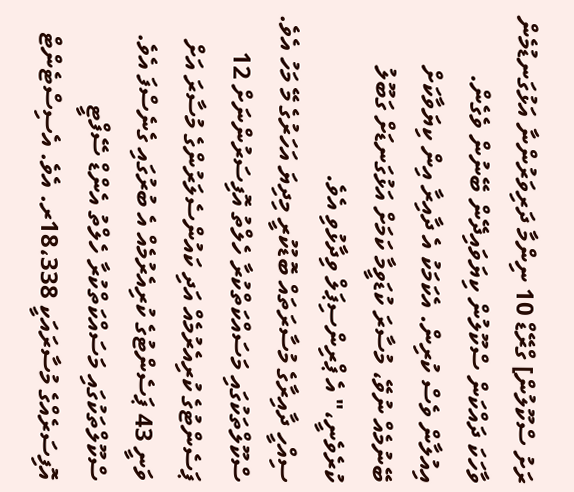ރަށު ސްކޫލުން] ގްރޭޑް 10 ނިންމާ ދަރިވަރުންނާ އަޅުގަނޑުމެން ވާހަކަ ދައްކަން ސްކޫލުން ކިޔަވައިދޭން ބޭނުން ވެގެން. އިއުލާން ވެސް ކުރިން. އެކަމަކު އެ ދާއިރާ އިން ކިޔަވާކަށް ބޭނުމެއް ނުވޭ، މުސާރަ ކުޑަވީމާ ކަމަށް އަޅުގަނޑަށް ގަބޫލު ކުރެވެނީ،" އެ ޕްރިންސިޕަލް ވިދާޅުވި އެވެ.
ސިއްހީ ދާއިރާގެ މުސާރަތައް ބޮޑުކުރީ މިދިޔަ އަހަރުގެ މޭ މަހު އެވެ. ސްކޫލްތަކުގައި މަސައްކަތްކުރާ ހެލްތު އޮފިސަރުންނަށް 12 ޕަސެންޓުގެ ކުރިއެރުމެއް އަދި ކައުންސެލަރުންގެ މުސާރަ އަށް ވަނީ 43 ޕަސެންޓުގެ ކުރިއެރުމެއް އެ ބުރުގައި ގެނެސްފަ އެވެ.
ސްކޫލްތަކުގައި މަސައްކަތްކުރާ ހެލްތު އެންޑް ސޭފްޓީ އޮފިސަރެއްގެ މުސާރައަކީ 18،338ރ. އެވެ. އެސިސްޓެންޓް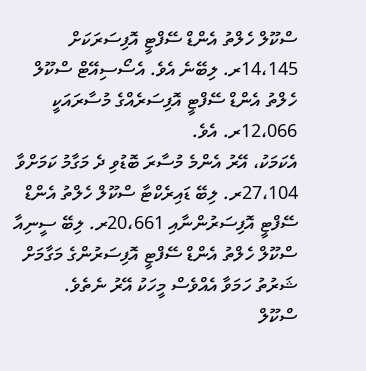ސްކޫލް ހެލްތު އެންޑް ސޭފްޓީ އޮފިސަރަކަށް 14،145ރ. ލިބޭނެ އެވެ. އެސޯސިއޭޓް ސްކޫލް ހެލްތު އެންޑް ސޭފްޓީ އޮފިސަރެއްގެ މުސާރައަކީ 12،066ރ. އެވެ.
އެކަމަކު، އޭރު އެންމެ މުސާރަ ބޮޑުވި ދެ މަގާމު ކަމަށްވާ 27،104ރ. ލިބޭ ޑައިރެކްޓާ ސްކޫލް ހެލްތު އެންޑް ސޭފްޓީ އޮފިސަރުންނާއި 20،661ރ. ލިބޭ ސީނިއާ ސްކޫލް ހެލްތު އެންޑް ސޭފްޓީ އޮފިސަރުންގެ މަގާމަށް ޝަރުތު ހަމަވާ އެއްވެސް މީހަކު އޭރު ނެތެވެ.
ސްކޫލް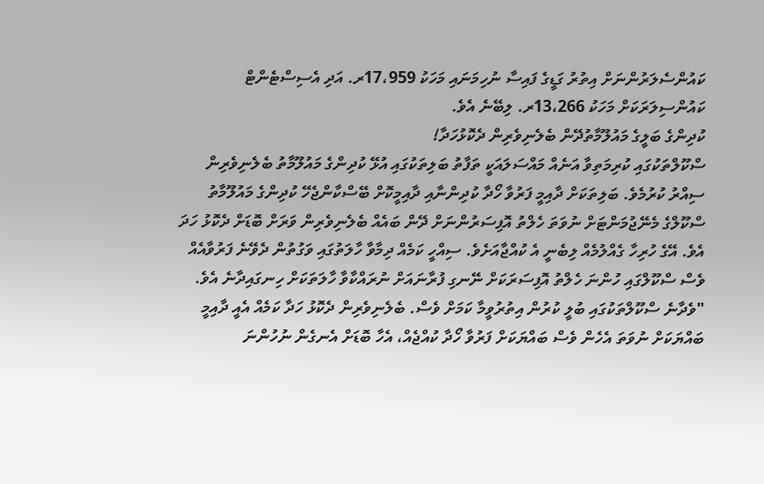ކައުންސެލަރުންނަށް އިތުރު ގަޑީގެ ފައިސާ ނުހިމަނައި މަހަކު 17،959ރ. އަދި އެސިސްޓެންޓް ކައުންސިލަރަކަށް މަހަކު 13،266ރ. ލިބޭނެ އެވެ.
ކުދިންގެ ބަލީގެ މައުލޫމާތުދޭން ބެލެނިވެރިން ދެކޮޅުހަދާ!
ސްކޫލްތަކުގައި ކުރިމަތިވާ އަނެއް މައްސަލައަކީ ތަފާތު ބަލިތަކުގައި އުޅޭ ކުދިންގެ މައުލޫމާތު ބެލެނިވެރިން ސިއްރު ކުރުމެވެ. ބަލިތަކަށް ދާއިމީ ފަރުވާ ހޯދާ ކުދިންނާއި ދާއިމީކޮށް ބޭސްކާންޖެހޭ ކުދިންގެ މައުލޫމާތު ސްކޫލްގެ މެނޭޖުމަންޓަށް ނުވަތަ ހެލްތު އޮފިސަރުންނަށް ދޭން ބައެއް ބެލެނިވެރިން ވަރަށް ބޮޑަށް ދެކޮޅު ހަދަ އެވެ. އޭގެ ހުރިހާ ގެއްލުމެއް ލިބެނީ އެ ކުއްޖާއަށެވެ. ސިއްހީ ކަމެއް ދިމާވާ ހާލަތުގައި ވަގުތުން ދެވޭނެ ފަރުވާއެއް ވެސް ސްކޫލްގައި ހުންނަ ހެލްތު އޮފިސަރަކަށް ނޭނގި ފުރާނައަށް ނުރައްކާވާ ހާލަތަކަށް ހިނގައިދާނެ އެވެ.
"ވެދާނެ ސްކޫލްތަކުގައި ބުލީ ކުރުން އިތުރުވީމާ ކަމަށް ވެސް. ބެލެނިވެރިން ދެކޮޅު ހަދާ ކަމެއް އެއީ ދާއިމީ ބައްޔަކަށް ނުވަތަ އެހެން ވެސް ބައްޔަކަށް ފަރުވާ ހޯދާ ކުއްޖެއް، އެހާ ބޮޑަށް އެނގެން ނުހުންނަ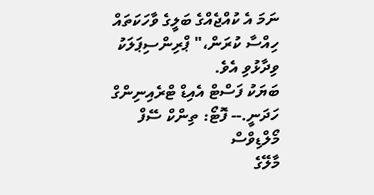ނަމަ އެ ކުއްޖެއްގެ ބަލީގެ ވާހަކަތައް ހިއްސާ ކުރަން،" ޕްރިންސިޕަލަކު ވިދާޅުވި އެވެ.
ބަޔަކު ފަސްޓް އެއިޑް ޓްރެއިނިންގް ހަދަނީ.-- ފޮޓޯ: ތިންކް ސޭފް މޯލްޑިވްސް
މާލޭގެ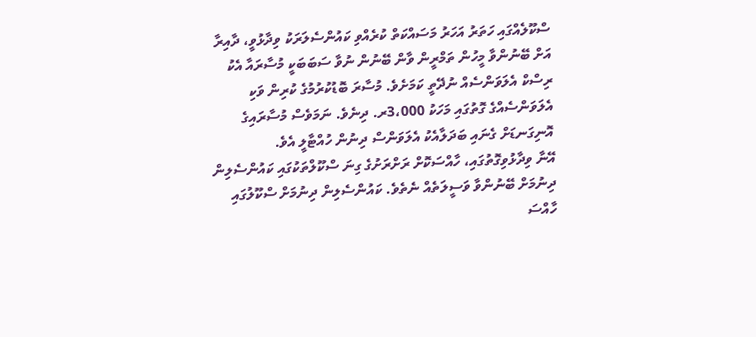ސްކޫލެއްގައި ހަތަރު އަހަރު މަސައްކަތް ކުރެއްވި ކައުންސެލަރަކު ވިދާޅުވީ، ދާއިރާ އަށް ބޭނުންވާ މީހުން ތަމްރީން ވާން ބޭނުން ނުވާ ސަބަބަކީ މުސާރައާ އެކު ރިސްކް އެލަވަންސެއް ނުދޭތީ ކަމަށެވެ. މުސާރަ ބޮޑުކުރުމުގެ ކުރިން ވަކި އެލަވަންސެއްގެ ގޮތުގައި މަހަކު 3،000ރ. ދިނެވެ. ނަމަވެސް މުސާރައިގެ އޮނިގަނޑަށް ގެނައި ބަދަލާއެކު އެލަވަންސް ދިނުން ހުއްޓާލީ އެވެ.
އޭނާ ވިދާޅުވިގޮތުގައި، ހާއްސަކޮށް ރަށްރަށުގެ ގިނަ ސްކޫލްތަކުގައި ކައުންސެލިން ދިނުމަށް ބޭނުންވާ ވަސީލަތެއް ނެތެވެ. ކައުންސެލިން ދިނުމަށް ސްކޫލުގައި ހާއްސަ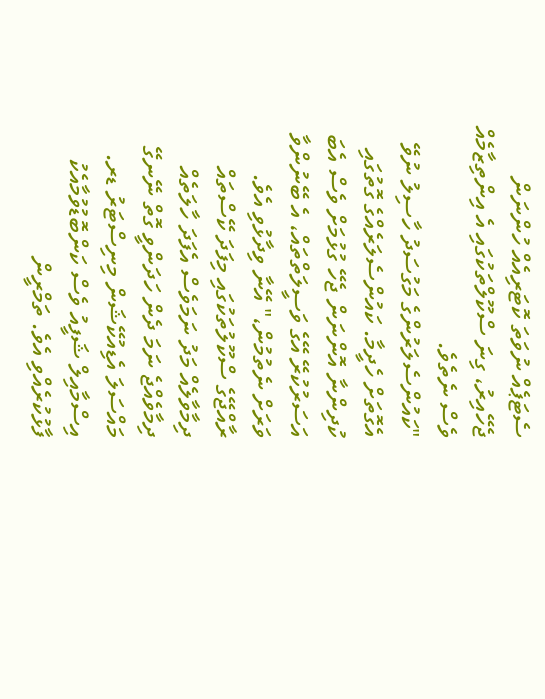ސެޓަޕެއް ނުވަތަ ކޮޓަރިއެއް ހުންނަން ޖެހޭއިރު، ގިނަ ސްކޫލްތަކުގައި އެ އިންތިޒާމެއް ވެސް ނެތެވެ.
"ކައުންސެލަރުންގެ މަގުސަދު ހާސިލު ނުވޭ އެގޮތަށް ހެދީމާ. ކައުންސެލަރެއްގެ ގޮތުގައި ކުދިންނާ އޮންނަން ޖެހޭ ގުޅުމަށް ވެސް އެބަ އަސަރުކުރޭ އޭގެ ވަސީލަތްތައް، އެ ބޭނުންވާ ވަރަށް ނެތުމުން،" އޭނާ ވިދާޅުވި އެވެ.
ރާއްޖޭގެ ސްކޫލުތަކުގައި މިފަދަ ކޭސްތައް ދިމާވާލެއް މަދު ނަމަވެސް އެފަދަ ހާލަތެއް ދިމާވެއްޖެ ނަމަ ދެން ހަދަންވީ ގޮތް ނޭނގޭ މައްސަލަ އެޑިއުކޭޝަން މިނިސްޓަރު ޑރ. އިސްމާއިލް ޝަފީއު ވެސް ކަންބޮޑުވުމާއެކު ފާޅުކުރެއްވި އެވެ. ތަމްރީން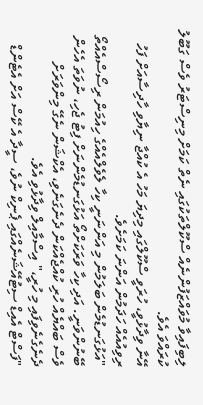ލިބިފައިވާ މުވައްޒަފުންނެއް ސްކޫލްތަކުގައި ނެތް ކަމަށް މިނިސްޓަރު ވެސް ގަބޫލު ކުރައްވަ އެވެ.
އޭނާ ވިދާޅުވީ، ހުރަވީ ސްކޫލްގައި މިދިޔަ މަހު އެ ކުއްޖާ ނިޔާވި ހާދިސާއަށް ފަހު ރިވިއުއެއް ހަދަމުން އަންނަ ކަމަށެވެ.
"އަޅުގަނޑުމެން ބަލަމުން މި އަންނަނީ ކިހާ ލެވެލްއެއްގެ ހިއުމަން ރިސޯސްއެއްތޯ ބޭނުންވަނީ. އަދި ކިހާ ވަރަކަށްތޯ އަޅުގަނޑުމެންނަށް ފިޓު ޖެހި، ނުވަތަ އެހެން ވެސް ބައްޔެއް ހުރި ކުއްޖެއްކަން ދެނެގަނެވި، އެކްޝަން ނެގޭ މިންވަރަށް ދެނެގެނެވިފައި މި ހުރީ،" އިސްމާއިލް ވިދާޅުވި އެވެ.
"ފަސްޓް އެއިޑް ސިޓުއޭޝަނެއްގައި ޕެނިކް ނުވެ، ސީދާ އެ ކޭސް އަށް އެޓެންޑް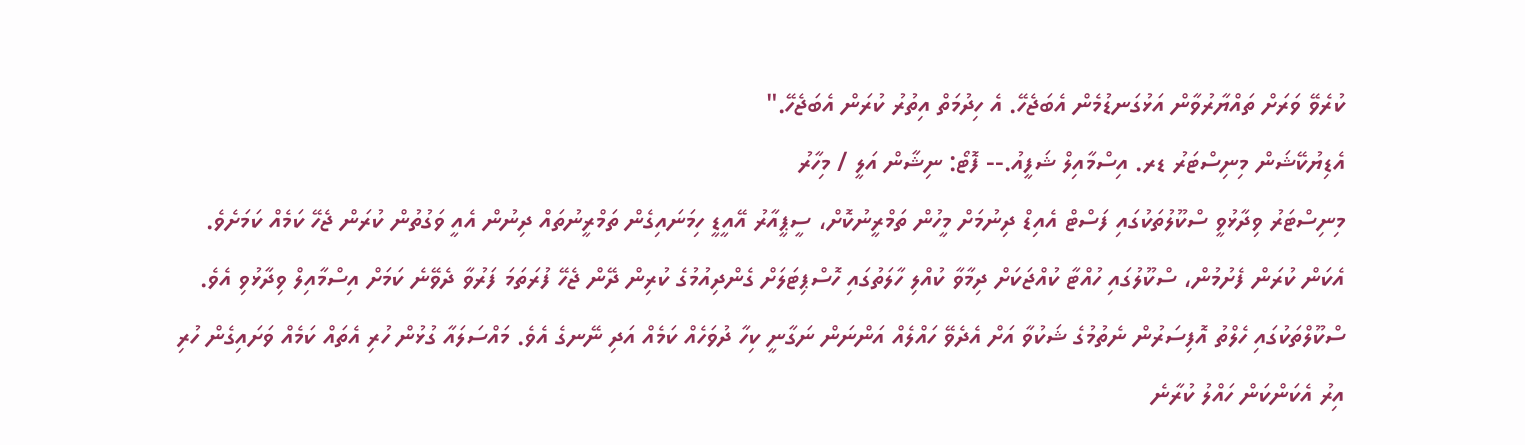ކުރެވޭ ވަރަށް ތައްޔާރުވާން އަޅުގަނޑުމެން އެބަޖެހޭ. އެ ހިދުމަތް އިތުރު ކުރަން އެބަޖެހޭ."
އެޑިޔުކޭޝަން މިނިސްޓަރު ޑރ. އިސްމާއިލް ޝަފީއު.-- ފޮޓޯ: ނިޝާން އަލީ / މިހާރު
މިނިސްޓަރު ވިދާޅުވީ ސްކޫލުތަކުގައި ފަސްޓް އެއިޑް ދިނުމަށް މީހުން ތަމްރީނުކޮށް، ސީޕީއާރު އޭއީޑީ ހިމަނައިގެން ތަމްރީނުތައް ދިނުން އެއީ ވަގުތުން ކުރަން ޖެހޭ ކަމެއް ކަމަށެވެ. އެކަން ކުރަން ފެށުމުން، ސްކޫލުގައި ހުއްޓާ ކުއްޖަކަށް ދިމާވާ ކުއްލި ހާލަތުގައި ހޮސްޕިޓަލަށް ގެންދިއުމުގެ ކުރިން ދޭން ޖެހޭ ފުރަތަމަ ފަރުވާ ދެވޭނެ ކަމަށް އިސްމާއިލް ވިދާޅުވި އެވެ.
ސްކޫލްތަކުގައި ހެލްތު އޮފިސަރުން ނެތުމުގެ ޝަކުވާ އަށް އެދެވޭ ހައްލެއް އަންނަން ނަގާނީ ކިހާ ދުވަހެއް ކަމެއް އަދި ނޭނގެ އެވެ. މައްސަލައާ ގުޅުން ހުރި އެތައް ކަމެއް ވަށައިގެން ހުރި އިރު އެކަންކަން ހައްލު ކުރާނެ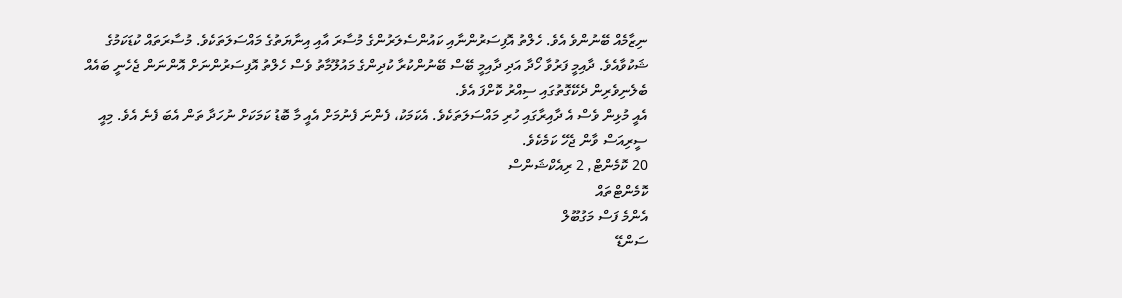ނިޒާމެއް ބޭނުންވެ އެވެ. ހެލްތު އޮފިސަރުންނާއި ކައުންސެލަރުންގެ މުސާރަ އާއި އިނާޔަތުގެ މައްސަލަތަކެވެ. މުސާރަތައް ކުޑަކަމުގެ ޝަކުވާއެވެ. ދާއިމީ ފަރުވާ ހޯދާ އަދި ދާއިމީ ބޭސް ބޭނުންކުރާ ކުދިންގެ މައުލޫމާތު ވެސް ހެލްތު އޮފިސަރުންނަށް އޮންނަން ޖެހެނީ ބައެއް ބެލެނިވެރިން ދެކޭގޮތުގައި ސިއްރު ކޮށްފަ އެވެ.
އެއީ މުޅިން ވެސް އެ ދާއިރާގައި ހުރި މައްސަލަތަކެވެ. އެކަމަކު، ފެންނަ ފެނުމަށް އެއީ މާ ބޮޑު ކަމަކަށް ނުހަދާ ތަން އެބަ ފެނެ އެވެ. މިއީ ސީރިއަސް ވާން ޖެހޭ ކަމެކެވެ.
20 ކޮމެންޓް, 2 ރިއެކްޝަންސް
ކޮމެންޓްތައް
އެންމެ ފަސް މަގުބޫލް
ސަންޑޭ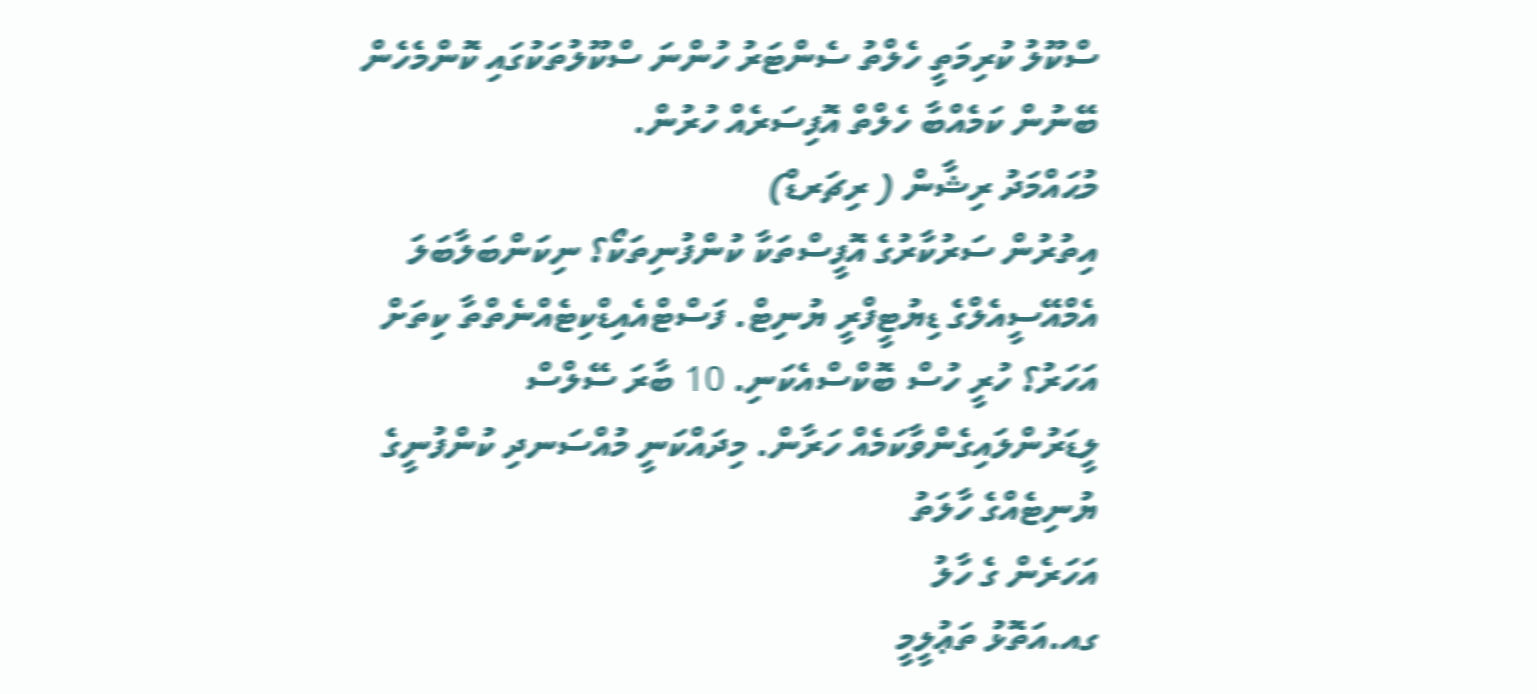ސްކޫލު ކުރިމަތީ ހެލްތު ސެންޓަރު ހުންނަ ސްކޫލުތަކުގައި ކޮންމެހެން ބޭނުން ކަމެއްބާ ހެލްތް އޮފިސަރެއް ހުރުން.
މުޙައްމަދު ރިޝާން ( ރިޗަރޑް)
އިތުރުން ސަރުކާރުގެ އޮފީސްތަކާ ކުންފުނިތަކޯ؟ ނިކަންބަލާބަލަ އެމްއޭސީއެލްގެ ޑިޔުޓީފްރީ ޔުނިޓް. ފަސްޓްއެއިޑްކިޓެއްނެތްތާ ކިތަށް އަހަރު؟ ހުރީ ހުސް ބޮކްސްއެކަނި. 10 ބާރަ ސޭލްސް ލީޑަރުންލައިގެންވާކަމެއް ހަރާން. މިދައްކަނީ މުއްސަނދި ކުންފުނީގެ ޔުނިޓެއްގެ ހާލަތު
އަހަރެން ގެ ހާލު
ގއ.އަތޮޅު ތަޢުލީމީ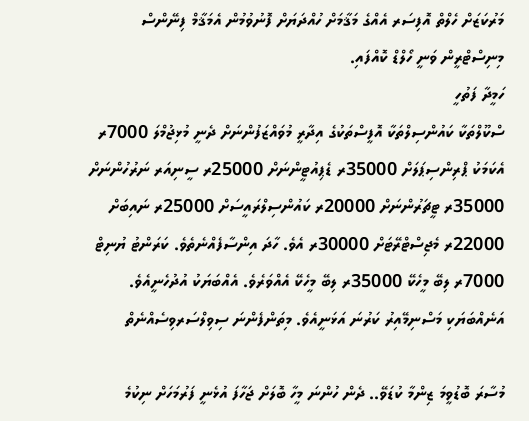މަރުކަޒަށް ހެލްތް އޮފިސަރ އެއްގެ މަޤާމަށް ހުއްދަޔަށް ފޮނުވުމުން އެމަޤާމް ފިނޭންސް މިނިސްޓްރީން ވަނީ ހޯލްޑް ކޮއްފައި.
ހަމީދާ ފަތުހީ
ސްކޫލްތަކާ ކައުންސިލްތަކާ އޮފީސްތަކުގެ އިދާރީ މުވައްޒަފުންނަށް ދެނީ މުޅިޖުމްލަ 7000ރ އެކަމަކު ޕްރިންސިޕަލަށް 35000ރ ޑެޕިއުޓީންނަށް 25000ރ ސީނިއަރ ނަރުހުންނަށް 35000ރ ޓީޗަރުންނަށް 20000ރ ކައުންސިލްރައީސަށް 25000ރ ނައިބަށް 22000ރ މެޖިސްޓްރޭޓަށް 30000ރ އެވެ. ހާދަ އިންސާފެއްނެތެވެ. ކަރަންޓު ޔުނިޓް 7000ރ ލިބޭ މީހެކޭ 35000ރ ލިބޭ މީހެކޭ އެއްވަރެވެ. އެއްބަޔަކު އުދުހެނީއެވެ. އަނެއްބަޔަކި މަސްނިމޭއިރު ކަރުނަ އަޅަނީއެވެ. މިތަންފެންނަ ސިވިލްސަރވިސެއްނެތް

މުސާރަ ބޮޑުވީމަ ޒިންމާ ކުޑަވޭ.. ދެން ހުންނަ މީހާ ބޮލަށް ޖަހާފަ އުޅެނީ ފަރުމަހަށް ނިކުމެ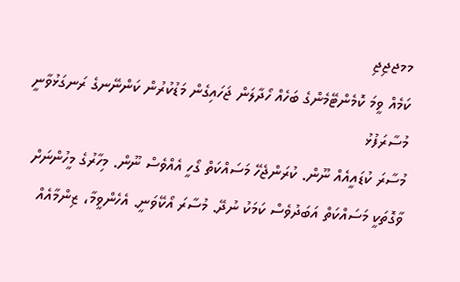މމޖޖިޖި
ކަމެއް ވީމަ ކޮމެންޓޭމެންގެ ބަހެއް ހޯދާލަން ޖަހައިގެން މަޑުކުރުން ކަންނޭނގެ ރަނގަޅުވާނީ
މުސާރަފުޅު
މުސާރަ ކުޑައީއެއް ނޫން. ކުރަންޖެހޭ މަސައްކަތް ގޯހީ އެއްވެސް ނޫން. މިހާރުގެ މީހުންނަށް ވާގޮތަކީ މަސައްކަތް އަބަދުވެސް ކަމަކު ނުދޭ. މުސާރަ އޯކޭވަނީ. އެހެންވީމާ، ޒިންމާއެއް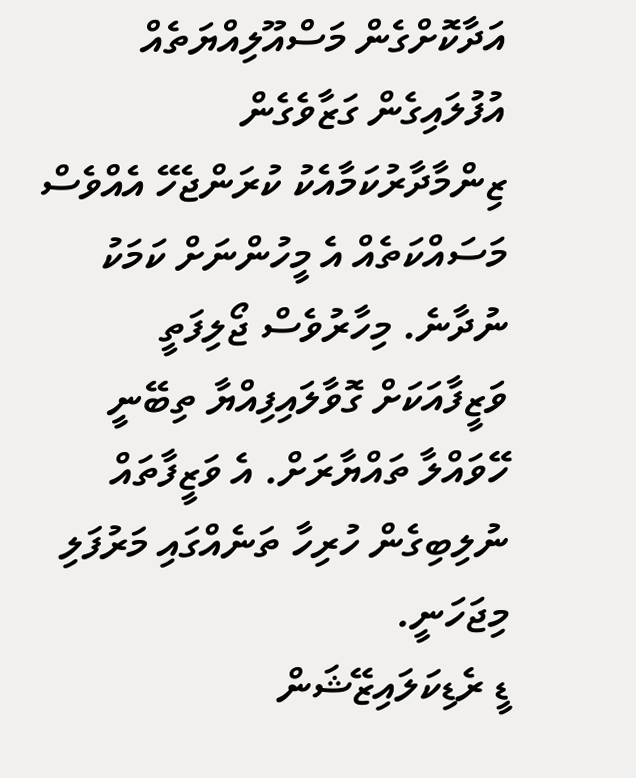އަދާކޮށްގެން މަސްއޫލިއްޔަތެއް އުފުލައިގެން ގަޒާވެގެން ޒިންމާދާރުކަމާއެކު ކުރަންޖެހޭ އެއްވެސް މަސައްކަތެއް އެ މީހުންނަށް ކަމަކު ނުދާނެ. މިހާރުވެސް ޖޯލިފަތީ ވަޒީފާއަކަށް ގޮވާލައިފިއްޔާ ތިބޭނީ ހޭވައްލާ ތައްޔާރަށް. އެ ވަޒީފާތައް ނުލިބިގެން ހުރިހާ ތަނެއްގައި މަރުފަލި މިޖަހަނީ.
ޑީ ރެޑިކަލައިޒޭޝަން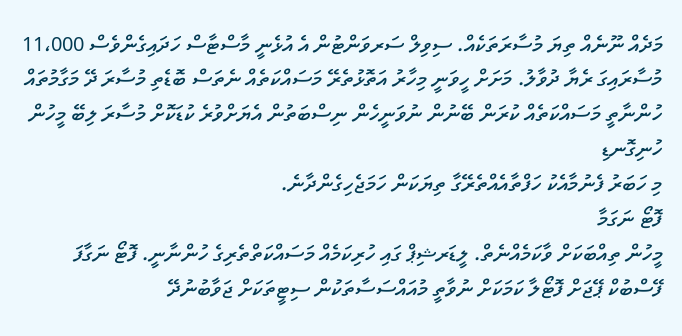މަދެއް ނޫނެއް ތިޔަ މުސާރަތަކެއް. ސިވިލް ސަރވަންޓުން އެ އުޅެނީ މާސްޓާސް ހަދައިގެންވެސް 11،000 މުސާރައިގަ ރެޔާ ދުވާލު. މަށަށް ހީވަނީ މިހާރު އަތޮޅުތެރޭ މަސައްކަތެއް ނެތަސް ބޮޑެތި މުސާރަ ދޭ މަގާމުތައް ހުންނާތީ މަސައްކަތެއް ކުރަން ބޭނުން ނުވަނީހެން ނިސްބަތުން އެޔަށްވުރެ ކުޑަކޮށް މުސާރަ ލިބޭ މީހުން
ހުނިގޮނޑި
މި ހަބަރު ފެނުމާއެކު ހަފްތާއެއްތެރޭގާ ތިޔަކަން ހަމަޖެހިގެންދާނެ.
ފޮޓޯ ނަގަމާ
މީހުން ތިއްބަކަށް ވާކަމެއްނެތް. ލީޑަރޝިޕް ގައި ހުރިކަމެއް މަސައްކަތްތެރިގެ ހުންނާނީ. ފޮޓޯ ނަގާފަ ފޭސްބުކް ޕޭޖަށް ފޮޓޯލާ ކަމަކަށް ނުވާތީ މުއައްސަސާތަކުން ސިޓީތަކަށް ޖަވާބުނުދޭ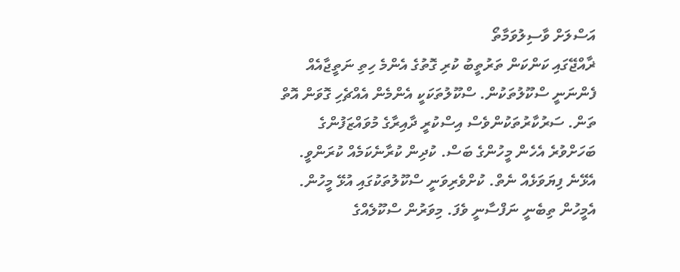އަސްލަށް ވާސިލުވަމާތޯ
ޜާއްޖޭގައި ކަންކަން ތަރުތީބު ކުރި ގޮތުގެ އެންމެ ހިތި ނަތީޖާއެއް ފެންނަނީ ސްކޫލުތަކުން. ސްކޫލުތަކަކީ އެންމެން އެއްޗެހި ގޮވަން އޮތް ތަން. ސަރުކާރުތަކުންވެސް އިސްކުރީ ދާއިރާގެ މުވައްޒަފުންގެ ބަހަށްވުރެ އެހެން މީހުންގެ ބަސް. ކުދިން ކުރާނެކަމެއް ކުރަންވީ. އެޅޭނެ ފިޔަވަޅެއް ނެތް. ކުށްވެރިވަނީ ސްކޫލުތަކުގައި އުޅޭ މީހުން. އެމީހުން ތިބެނީ ނަފްސާނީ ވެފަ. މިވަރުން ސްކޫލެއްގެ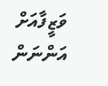ވަޒީފާއަށް އަންނަން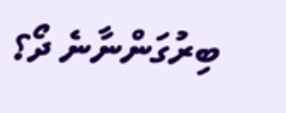ބިރުގަންނާނެ ދޯ؟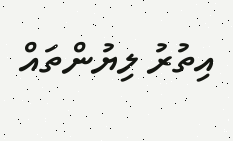އިތުރު ލިޔުންތައް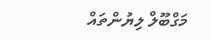މަގްބޫލް ލިޔުންތައް